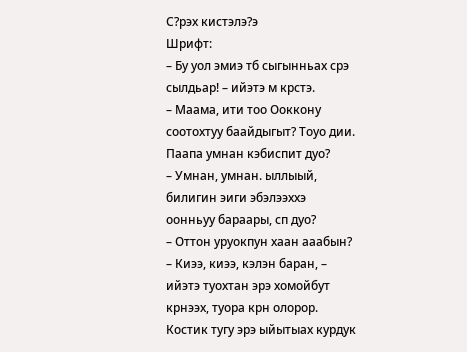С?рэх кистэлэ?э
Шрифт:
– Бу уол эмиэ тб сыгынньах срэ сылдьар! – ийэтэ м крстэ.
– Маама, ити тоо Ооккону соотохтуу баайдыгыт? Тоуо дии. Паапа умнан кэбиспит дуо?
– Умнан, умнан. ыллыый, билигин эиги эбэлээххэ оонньуу бараары, сп дуо?
– Оттон уруокпун хаан ааабын?
– Киээ, киээ, кэлэн баран, – ийэтэ туохтан эрэ хомойбут крнээх, туора крн олорор. Костик тугу эрэ ыйытыах курдук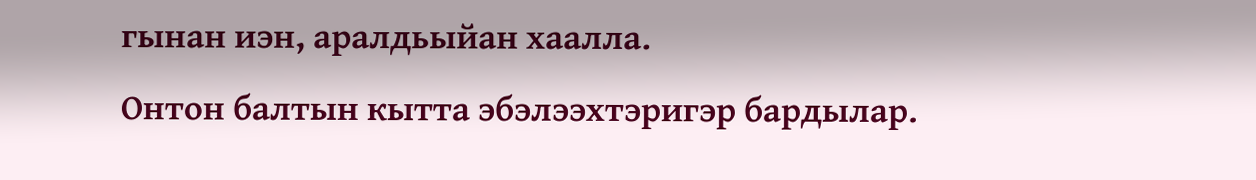гынан иэн, аралдьыйан хаалла.
Онтон балтын кытта эбэлээхтэригэр бардылар.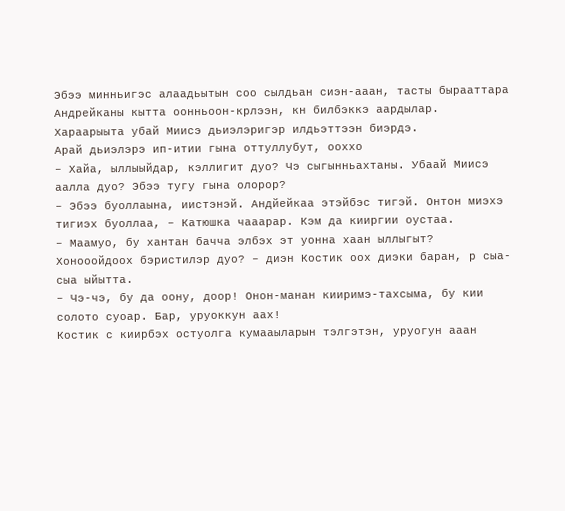Эбээ минньигэс алаадьытын соо сылдьан сиэн-ааан, тасты бырааттара Андрейканы кытта оонньоон-крлээн, кн билбэккэ аардылар. Хараарыыта убай Миисэ дьиэлэригэр илдьэттээн биэрдэ.
Арай дьиэлэрэ ип-итии гына оттуллубут, ооххо
– Хайа, ыллыыйдар, кэллигит дуо? Чэ сыгынньахтаны. Убаай Миисэ аалла дуо? Эбээ тугу гына олорор?
– Эбээ буоллаына, иистэнэй. Андйейкаа этэйбэс тигэй. Онтон миэхэ тигиэх буоллаа, – Катюшка чааарар. Кэм да кииргии оустаа.
– Маамуо, бу хантан бачча элбэх эт уонна хаан ыллыгыт? Хонооойдоох бэристилэр дуо? – диэн Костик оох диэки баран, р сыа-сыа ыйытта.
– Чэ-чэ, бу да оону, доор! Онон-манан кииримэ-тахсыма, бу кии солото суоар. Бар, уруоккун аах!
Костик с киирбэх остуолга кумааыларын тэлгэтэн, уруогун ааан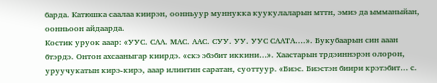барда. Катюшка саалаа киирэн, оонньуур муннукка куукулаларын мттн, эмиэ да ымманыйан, оонньоон айдаарда.
Костик уруок ааар: «УУС. САА. МАС. ААС. СУУ. УУ. УУС СААТА….». Букубаарын син ааан бтэрдэ. Онтон ахсааныгар киирдэ. «скэ эбэбит иккини…». Хаастарын трдэиннэрэн олорон, уруучукатын кирэ-кирэ, ааар илиитин саратан, суоттуур. «Биэс. Биэстэн биири крэтэбит… с.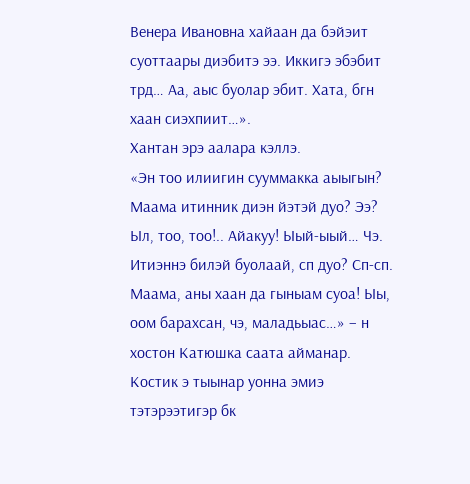Венера Ивановна хайаан да бэйэит суоттаары диэбитэ ээ. Иккигэ эбэбит трд… Аа, аыс буолар эбит. Хата, бгн хаан сиэхпиит…».
Хантан эрэ аалара кэллэ.
«Эн тоо илиигин сууммакка аыыгын? Маама итинник диэн йэтэй дуо? Ээ? Ыл, тоо, тоо!.. Айакуу! Ыый-ыый… Чэ. Итиэннэ билэй буолаай, сп дуо? Сп-сп. Маама, аны хаан да гыныам суоа! Ыы, оом барахсан, чэ, маладьыас…» – н хостон Катюшка саата айманар.
Костик э тыынар уонна эмиэ тэтэрээтигэр бк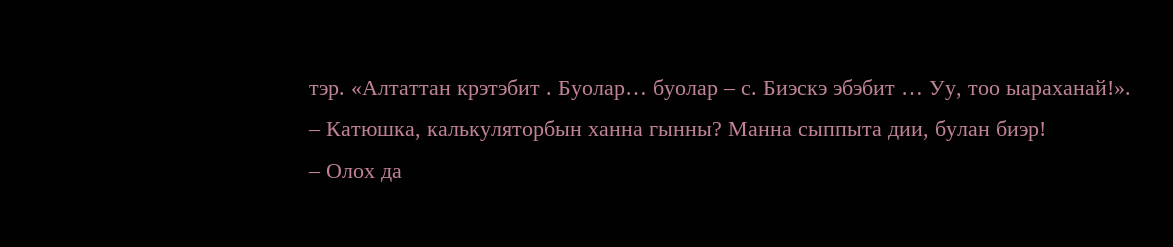тэр. «Алтаттан крэтэбит . Буолар… буолар – с. Биэскэ эбэбит … Уу, тоо ыараханай!».
– Катюшка, калькуляторбын ханна гынны? Манна сыппыта дии, булан биэр!
– Олох да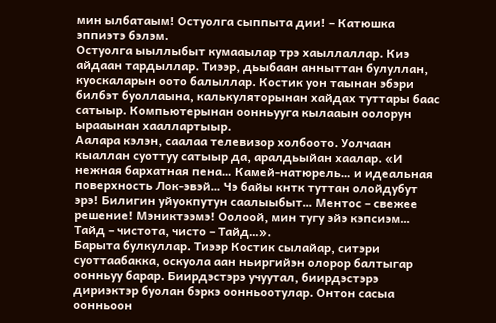мин ылбатаым! Остуолга сыппыта дии! – Катюшка эппиэтэ бэлэм.
Остуолга ыыллыбыт кумааылар трэ хаыллаллар. Киэ айдаан тардыллар. Тиээр, дьыбаан анныттан булуллан, куоскаларын оото балыллар. Костик уон таынан эбэри билбэт буоллаына, калькуляторынан хайдах туттары баас сатыыр. Компьютерынан оонньууга кылааын оолорун ырааынан хааллартыыр.
Аалара кэлэн, саалаа телевизор холбоото. Уолчаан кыаллан суоттуу сатыыр да, аралдьыйан хаалар. «И нежная бархатная пена… Камей-натюрель… и идеальная поверхность Лок-эвэй… Чэ байы кнтк туттан олойдубут эрэ! Билигин уйуокпутун саалыыбыт… Ментос – свежее решение! Мэниктээмэ! Оолоой, мин тугу эйэ кэпсиэм… Тайд – чистота, чисто – Тайд…».
Барыта булкуллар. Тиээр Костик сылайар, ситэри суоттаабакка, оскуола аан ньиргийэн олорор балтыгар оонньуу барар. Биирдэстэрэ учуутал, биирдэстэрэ дириэктэр буолан бэркэ оонньоотулар. Онтон сасыа оонньоон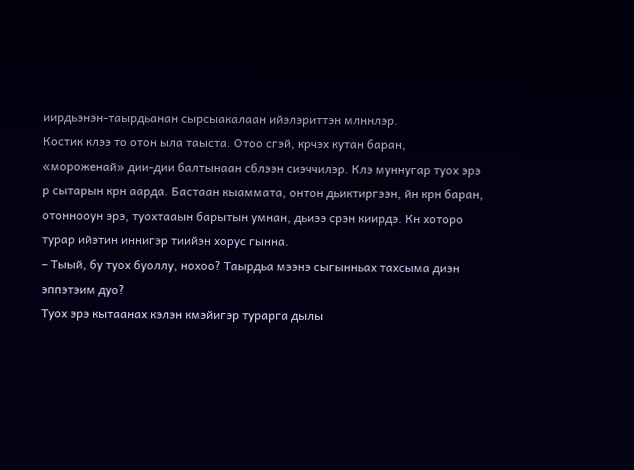иирдьэнэн-таырдьанан сырсыакалаан ийэлэриттэн млннлэр.
Костик клээ то отон ыла таыста. Отоо сгэй, крчэх кутан баран, «мороженай» дии-дии балтынаан сблээн сиэччилэр. Клэ муннугар туох эрэ р сытарын крн аарда. Бастаан кыаммата, онтон дьиктиргээн, йн крн баран, отоннооун эрэ, туохтааын барытын умнан, дьиээ срэн киирдэ. Кн хоторо турар ийэтин иннигэр тиийэн хорус гынна.
– Тыый, бу туох буоллу, нохоо? Таырдьа мээнэ сыгынньах тахсыма диэн эппэтэим дуо?
Туох эрэ кытаанах кэлэн кмэйигэр турарга дылы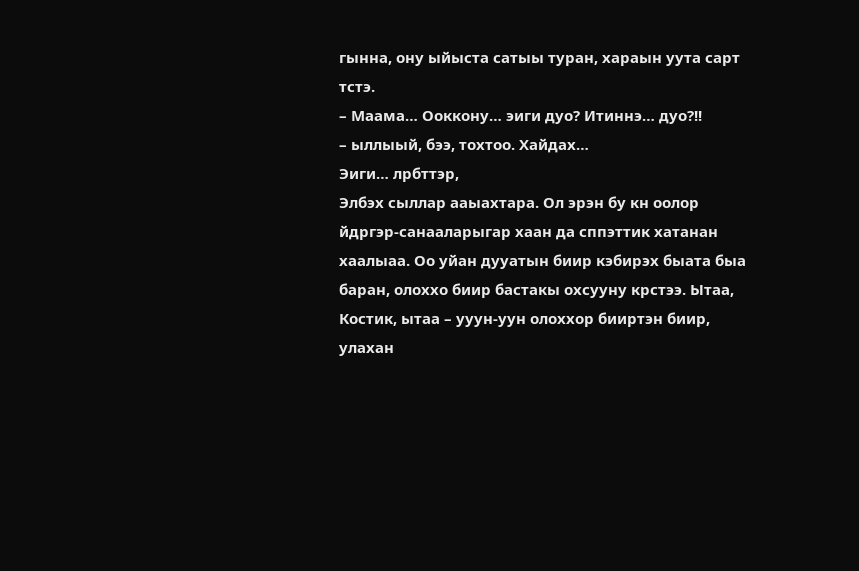гынна, ону ыйыста сатыы туран, хараын уута сарт тстэ.
– Маама… Ооккону… эиги дуо? Итиннэ… дуо?!!
– ыллыый, бээ, тохтоо. Хайдах…
Эиги… лрбттэр,
Элбэх сыллар ааыахтара. Ол эрэн бу кн оолор йдргэр-санааларыгар хаан да сппэттик хатанан хаалыаа. Оо уйан дууатын биир кэбирэх быата быа баран, олоххо биир бастакы охсууну крстээ. Ытаа, Костик, ытаа – ууун-уун олоххор бииртэн биир, улахан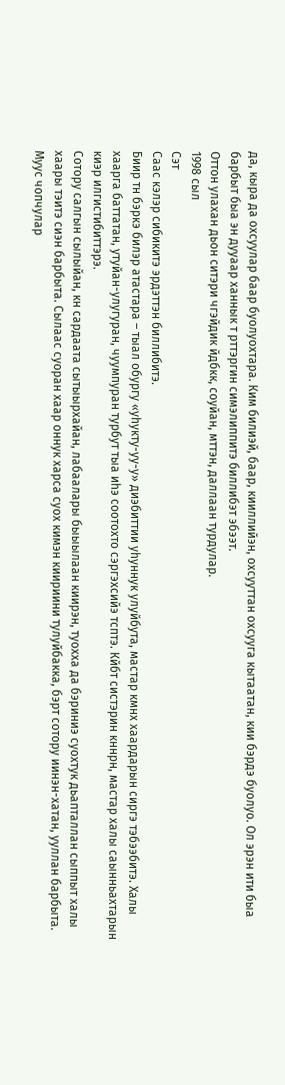да, кыра да охсуулар баар буолуохтара. Ким билиэй, баар, кииллийэн, охсууттан охсууга кытаатан, кии бэрдэ буолуо. Ол эрэн ити быа барбыт быа эн дууаар ханнык т рттэргин симэлиппитэ биллибэт эбээт.
Оттон улахан дьон ситэри чгэйдик йдбкк, соуйан, мттэн, даллаан турдулар.
1998 сыл
Сэт
Саас кэлэр сибикитэ эрдэттэн биллибитэ.
Биир тн бэркэ билэр атастара – тыал обургу «уhукту-уу-у» диэбиттии уhуннук улуйбута, мастар кмнх хаардарын сиргэ тэбээбитэ. Халы хаарга баттатан, утуйан-улугуран, чуумпуран турбут тыа иhэ соотохто сэргэхсийэ тсптэ. Кйбт систэрин кннрн, мастар халы саынньахтарын киэр илгистибиттэрэ.
Сотору салгын сылыйан, кн сардаата сытыырхайан, лабаалары быыылаан киирэн, туохха да бэриниэ суохтук дьапталлан сыппыт халы хаары тэитэ сиэн барбыта. Сылаас суоран хаар оннук харса суох кимэн киириини тулуйбакка, бэрт сотору иинэн-хатан, ууллан барбыта. Муус чопчулар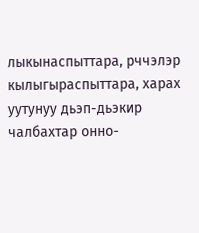лыкынаспыттара, рччэлэр кылыгыраспыттара, харах уутунуу дьэп-дьэкир чалбахтар онно-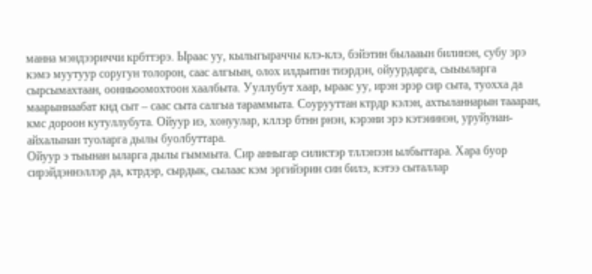манна мэндээриччи крбттэрэ. Ыраас уу, кылыгыраччы клэ-клэ, бэйэтин былааын билинэн, субу эрэ кэмэ муутуур соругун толорон, саас алгыын, олох илдьитин тиэрдэн, ойуурдарга, сыыыларга сырсымахтаан, оонньоомохтоон хаалбыта. Ууллубут хаар, ыраас уу, ирэн эрэр сир сыта, туохха да маарыннаабат кнд сыт – саас сыта салгыа тараммыта. Соурууттан ктрдр кэлэн, ахтыланнарын таааран, кмс дороон кутуллубута. Ойуур иэ, хонуулар, кллэр бтнн рнэн, кэрэни эрэ кэтэиинэн, уруйунан-айхалынан туоларга дылы буолбуттара.
Ойуур э тыынан ыларга дылы гыммыта. Сир анныгар силистэр тллэнээн ылбыттара. Хара буор сирэйдэннэллэр да, ктрдэр, сырдык, сылаас кэм эргийэрин син билэ, кэтээ сыталлар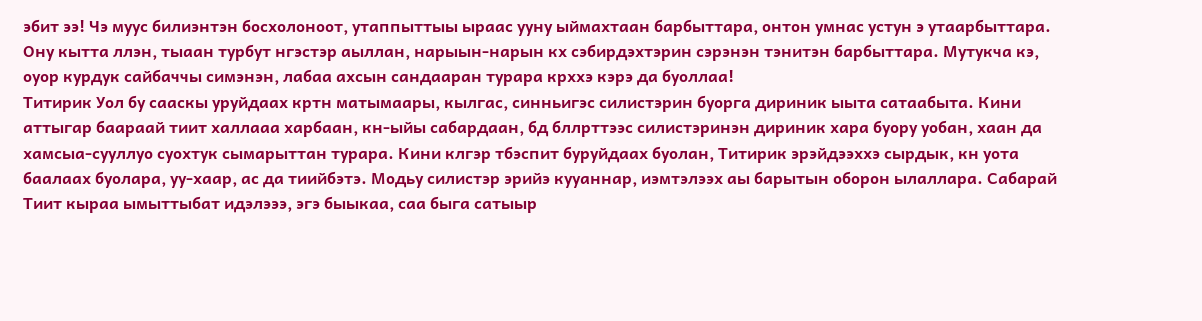эбит ээ! Чэ муус билиэнтэн босхолоноот, утаппыттыы ыраас ууну ыймахтаан барбыттара, онтон умнас устун э утаарбыттара. Ону кытта ллэн, тыаан турбут нгэстэр аыллан, нарыын-нарын кх сэбирдэхтэрин сэрэнэн тэнитэн барбыттара. Мутукча кэ, оуор курдук сайбаччы симэнэн, лабаа ахсын сандааран турара крххэ кэрэ да буоллаа!
Титирик Уол бу сааскы уруйдаах кртн матымаары, кылгас, синньигэс силистэрин буорга дириник ыыта сатаабыта. Кини аттыгар баараай тиит халлааа харбаан, кн-ыйы сабардаан, бд бллрттээс силистэринэн дириник хара буору уобан, хаан да хамсыа-сууллуо суохтук сымарыттан турара. Кини клгэр тбэспит буруйдаах буолан, Титирик эрэйдээххэ сырдык, кн уота баалаах буолара, уу-хаар, ас да тиийбэтэ. Модьу силистэр эрийэ кууаннар, иэмтэлээх аы барытын оборон ылаллара. Сабарай Тиит кыраа ымыттыбат идэлэээ, эгэ быыкаа, саа быга сатыыр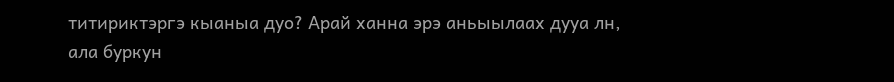титириктэргэ кыаныа дуо? Арай ханна эрэ аньыылаах дууа лн, ала буркун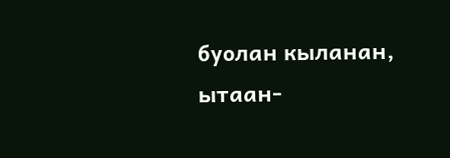буолан кыланан, ытаан-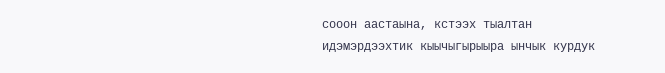сооон аастаына, кстээх тыалтан идэмэрдээхтик кыычыгырыыра ынчык курдук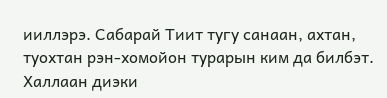ииллэрэ. Сабарай Тиит тугу санаан, ахтан, туохтан рэн-хомойон турарын ким да билбэт. Халлаан диэки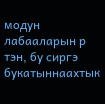модун лабааларын р тэн, бу сиргэ букатыннаахтык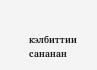кэлбиттии сананан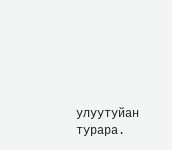улуутуйан турара.